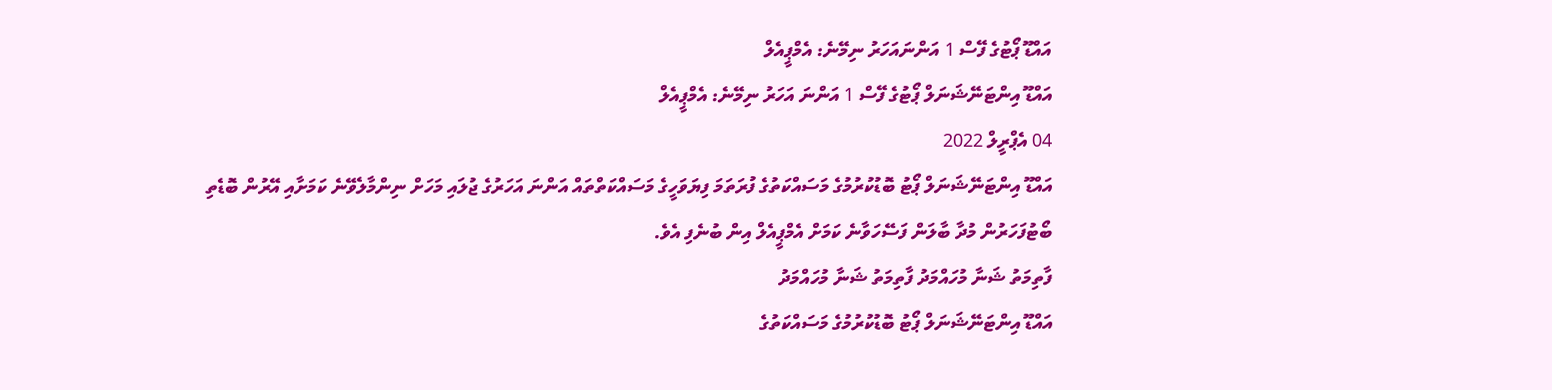އައްޑޫ ޕޯޓުގެ ފޭސް 1 އަންނައަހަރު ނިމޭނެ: އެމްޕީއެލް
އައްޑޫ އިންޓަނޭޝަނަލް ޕޯޓުގެ ފޭސް 1 އަންނަ އަހަރު ނިމޭނެ: އެމްޕީއެލް
04 އެޕްރީލް 2022
އައްޑޫ އިންޓަނޭޝަނަލް ޕޯޓު ބޮޑުކުރުމުގެ މަސައްކަތުގެ ފުރަތަމަ ފިޔަވަހީގެ މަސައްކަތްތައް އަންނަ އަހަރުގެ ޖުލައި މަހަށް ނިންމާލެވޭނެ ކަމަށާއި އޭރުން ބޮޑެތި ބޯޓުފަހަރުން މުދާ ބާލަން ފަސޭހަވާނެ ކަމަށް އެމްޕީއެލް އިން ބުނެފި އެވެ.
ފާތިމަތު ޝަނާ މުހައްމަދު ފާތިމަތު ޝަނާ މުހައްމަދު
އައްޑޫ އިންޓަނޭޝަނަލް ޕޯޓު ބޮޑުކުރުމުގެ މަސައްކަތުގެ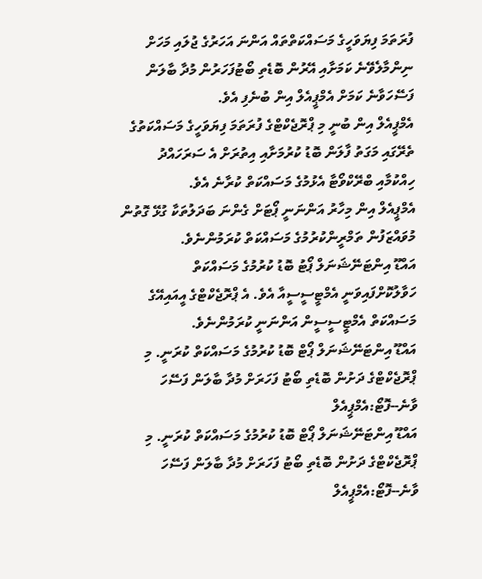ފުރަތަމަ ފިޔަވަހީގެ މަސައްކަތްތައް އަންނަ އަހަރުގެ ޖުލައި މަހަށް ނިންމާލެވޭނެ ކަމަށާއި އޭރުން ބޮޑެތި ބޯޓުފަހަރުން މުދާ ބާލަން ފަސޭހަވާނެ ކަމަށް އެމްޕީއެލް އިން ބުނެފި އެވެ.
އެމްޕީއެލް އިން ބުނީ މި ޕްރޮޖެކްޓްގެ ފުރަތަމަ ފިޔަވަހީގެ މަސައްކަތުގެ ތެރޭގައި މަގަތު ފާލަން ބޮޑު ކުރުމަށާއި އިތުރަށް އެ ސަރަހައްދު ހިއްކުމާއި ބްރޭކްވޯޓާ އެޅުމުގެ މަސައްކަތް ކުރާނެ އެވެ.
އެމްޕީއެލް އިން މިހާރު އަންނަނީ ޕޯޓަށް ގެންނަ ބަދަލުތަކާ ގުޅޭ ގޮތުން މުވައްޒަފުން ތަމްރީންކުރުމުގެ މަސައްކަތް ކުރަމުންނެވެ.
އައްޑޫ އިންޓަނޭޝަނަލް ޕޯޓު ބޮޑު ކުރުމުގެ މަސައްކަތް ހަވާލުކޮށްފައިވަނީ އެމްޓީސީސީއާ އެވެ. އެ ޕްރޮޖެކްޓްގެ އީއައިއޭގެ މަސައްކަތް އެމްޓީސީސީން އަންނަނީ ކުރަމުންނެވެ.
އައްޑޫ އިންޓަނޭޝަނަލް ޕޯޓް ބޮޑު ކުރުމުގެ މަސައްކަތް ކުރަނީ. މި ޕްރޮޖެކްޓްގެ ދަށުން ބޮޑެތި ބޯޓު ފަހަރަށް މުދާ ބާލަން ފަސޭހަ ވާނެ--ފޮޓޯ:އެމްޕީއެލް
އައްޑޫ އިންޓަނޭޝަނަލް ޕޯޓް ބޮޑު ކުރުމުގެ މަސައްކަތް ކުރަނީ. މި ޕްރޮޖެކްޓްގެ ދަށުން ބޮޑެތި ބޯޓު ފަހަރަށް މުދާ ބާލަން ފަސޭހަ ވާނެ--ފޮޓޯ:އެމްޕީއެލް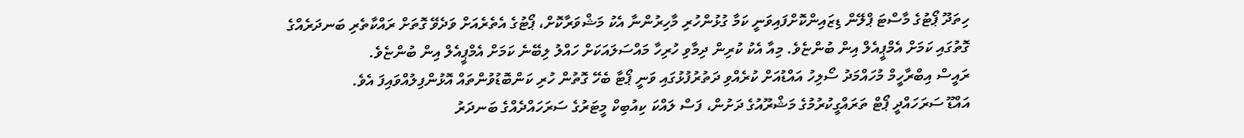ހިތަދޫ ޕޯޓުގެ މާސްޓަ ޕްލޭން ޑިޒައިންކޮށްފައިވަނީ ކަމާ ގުޅުންހުރި މާހިރުންނާ އެކު މަޝްވަރާކޮށް، ޕޯޓުގެ އެތެރެއަށް ވަދެވޭ ގޮތަށް ރައްކާތެރި ބަނދަރެއްގެ ގޮތުގައި ކަމަށް އެމްޕީއެލް އިން ބުންޏެވެ. މިއާ އެކު ކުރިން ދިމާވި ހުރިހާ މައްސަލައަކަށް ހައްލު ލިބޭނެ ކަމަށް އެމްޕީއެލް އިން ބުންޏެވެ.
ރައީސް އިބްރާހީމް މުހައްމަދު ސޯލިހު އައްޑުއަށް ކުރެއްވި ދަތުރުފުޅުގައި ވަނީ ޕޯޓާ ބެހޭ ގޮތުން ހުރި ކަންބޮޑުވުންތައް އޮޅުންފިލުއްވައިފަ އެވެ.
އައްޑޫ ސަރަހައްދީ ޕޯޓް ތަރައްގީކުރުމުގެ މަޝްރޫއުގެ ދަށުން، ފަސް ލައްކަ ކިއުބިކް މީޓަރުގެ ސަރަހައްދެއްގެ ބަނދަރު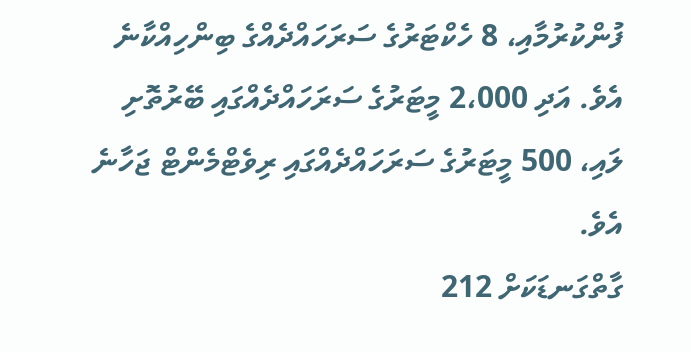ފުންކުރުމާއި، 8 ހެކްޓަރުގެ ސަރަހައްދެއްގެ ބިންހިއްކާނެ އެވެ. އަދި 2،000 މީޓަރުގެ ސަރަހައްދެއްގައި ބޭރުތޮށި ލައި، 500 މީޓަރުގެ ސަރަހައްދެއްގައި ރިވެޓްމެންޓް ޖަހާނެ އެވެ.
ގާތްގަނޑަކަށް 212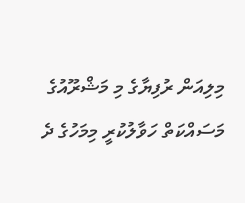މިލިއަން ރުފިޔާގެ މި މަޝްރޫއުގެ މަސައްކަތް ހަވާލުކުރީ މިމަހުގެ ދެ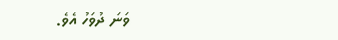ވަނަ ދުވަހު އެވެ.